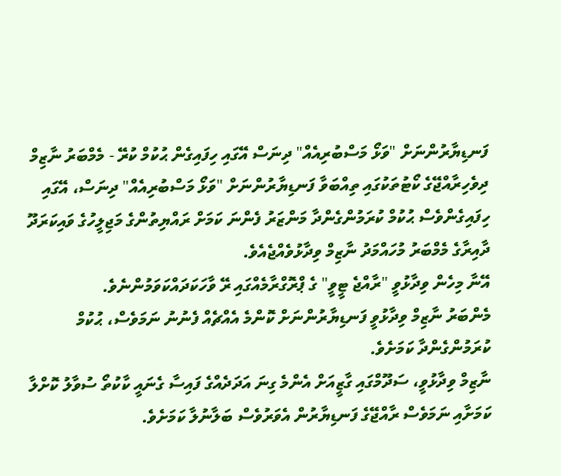ފަނޑިޔާރުންނަށް "ވަޅޯ މަސްބުރިއެއް" ދިނަސް އޭގައި ހިފައިގެން ޙުކުމް ކުރޭ - މެމްބަރު ނާޒިމް
ދިވެހިރާއްޖޭގެ ކޯޓުތަކުގައި ތިއްބަވާ ފަނޑިޔާރުންނަށް "ވަޅޯ މަސްބުރިއެއް" ދިނަސް، އޭގައި ހިފައިގެންވެސް ޙުކުމް ކުރަމުންގެންދާ މަންޒަރު ފެންނަ ކަމަށް ރައްޔިތުންގެ މަޖިލީހުގެ ވައިކަރަދޫ ދާއިރާގެ މެމްބަރު މުހައްމަދު ނާޒިމް ވިދާޅުވެއްޖެއެވެ.
އޭނާ މިހެން ވިދާޅުވީ "ރާއްޖެ ޓީވީ" ގެ ޕްރޮގްރާމެއްގައި ރޭ ވާހަކަދައްކަވަމުންނެވެ.
މެންބަރު ނާޒިމް ވިދާޅުވީ ފަނޑިޔާރުންނަށް ކޮންމެ އެއްޗެއް ފެނުނު ނަމަވެސް، ޙުކުމް ކުރަމުންގެންދާ ކަމަށެވެ.
ނާޒިމް ވިދާޅުވީ، ސަދޫމްގައި ގާޒީއަށް އެންމެ ގިނަ އަދަދެއްގެ ފައިސާ ގެނައީ ކާކުތޯ ސުވާލު ކޮށްލާ ކަމަށާއި ނަމަވެސް ރާއްޖޭގެ ފަނޑިޔާރުން އެވަރުވެސް ބަލާނުލާ ކަމަށެވެ.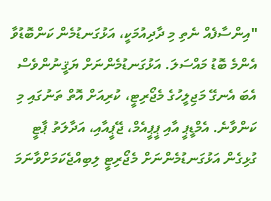"އިންސާފެއް ނެތި މި ދާދިއުމަކީ، އަޅުގަނޑުމެން ކަންބޮޑުވާ އެންމެ ބޮޑު މައްސަލަ. އަޅުގަނޑުމެންނަށް ޔަޤީނުންވެސް އެބަ އެނގޭ މަޖިލީހުގެ މެޖޯރިޓީ، ކުރިއަށް އޮތް ތަނުގައި މި ކަންވާނެ. އެމްޑީޕީ އާއި ޕީޕީއެމް، ޖޭޕީއާއި، އަދާލަތު ޕާޓީ ގުޅިގެން އަޅުގަނޑުމެންނަށް މެޖޯރިޓީ ލިބިއްޖެކަމަށްވާނަމަ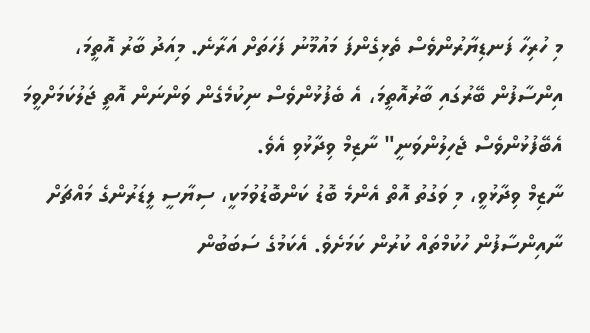މި ހުރިހާ ފަނޑިޔާރުންވެސް ތެޅިގެންފަ މައުމޫނު ފަހަތަށް އަރާނެ. މިއަދު ބާރު އޮތީމަ، އިންސާފުން ބޭރުގައި ބާރުއޮތީމަ، އެ ބެފުޅުންވެސް ނިކުމެގެން ވަންނަން އޮތީ ޖަލުކަމަށްވީމަ އެބޭފުޅުންވެސް ޖެހިލުންވަނީ" ނާޒިމް ވިދާޅުވި އެވެ.
ނާޒިމް ވިދާޅުވީ، މި ވަގުތު އޮތް އެންމެ ބޮޑު ކަންބޮޑުވުމަކީ، ސިޔާސީ ލީޑަރުންގެ މައްޗަށް ނާއިންސާފުން ހުކުމްތައް ކުރުން ކަމަށެވެ. އެކަމުގެ ސަބަބުން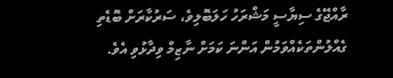ރާއްޖޭގެ ސިޔާސީ މަޝްރަހު ހަލަބޮލިވެ، ސަރުކާރަށް ބޮޑެތި ގެއްލުންތަކެއްވަމުން އަންނަ ކަމަށް ނާޒިމް ވިދާޅުވި އެވެ.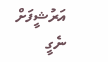އަރުޝީފަށް ނެގީ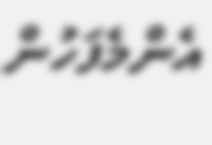އެންމެފަހުން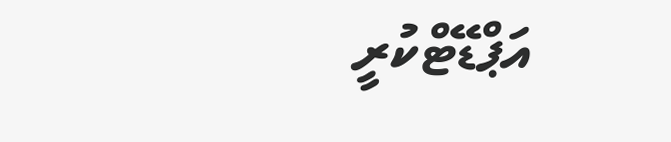އަޕްޑޭޓްކުރީ